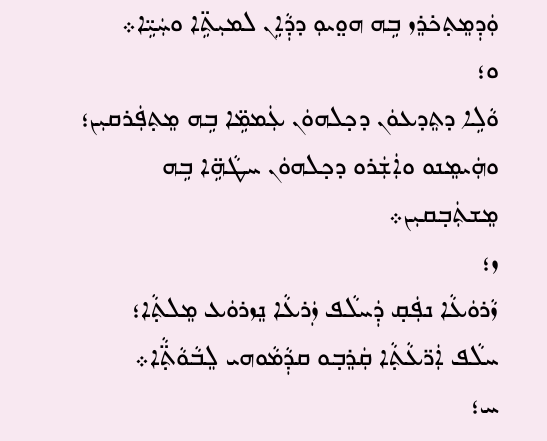ܘܲܕܼܡܸܬ̣ܟ̇ܪܸܙ ܒܹܗ ܗܘ̤ܝܘܼ ܕܕܼܵܐܹܢ ܠܡܝܼܬܹ̈ܐ ܘܚܲܝܹ̈ܐ܀
ܘ؛
ܘܵܠܹܐ ܕܬܸܕܥܘܿܢ ܕܟ̣ܠܗܘܿܢ ܥܲܡܡܹ̈ܐ ܒܹܗ ܡܸܬ̣ܦܲܪܩܝܼܢ؛
ܘܗܲܝܡܸܢܘ ܘܐܲܫܲܪܘ ܕܟ̣ܠܗܘܿܢ ܚܛܵܗܹ̈ܐ ܒܹܗ ܡܸܫܬܲܒ̣ܩܝܼܢ܀
ܙ؛
ܙܵܪܘܿܥܵܐ ܢܦܲܩ̣ ܕܲܚܠܵܦ ܙܲܪܥܵܐ ܢܸܙܪܘܿܥ ܡܸܠܬ̣ܵܐ؛
ܚܠܵܦ ܐܲܪ̈ܥܵܬ̣ܵܐ ܩܲܪܸܒ̣ܘ ܩܕܼܵܡܵܘܗܝ ܠܸܒܵܘܵܬ̣̈ܵܐ܀
ܚ؛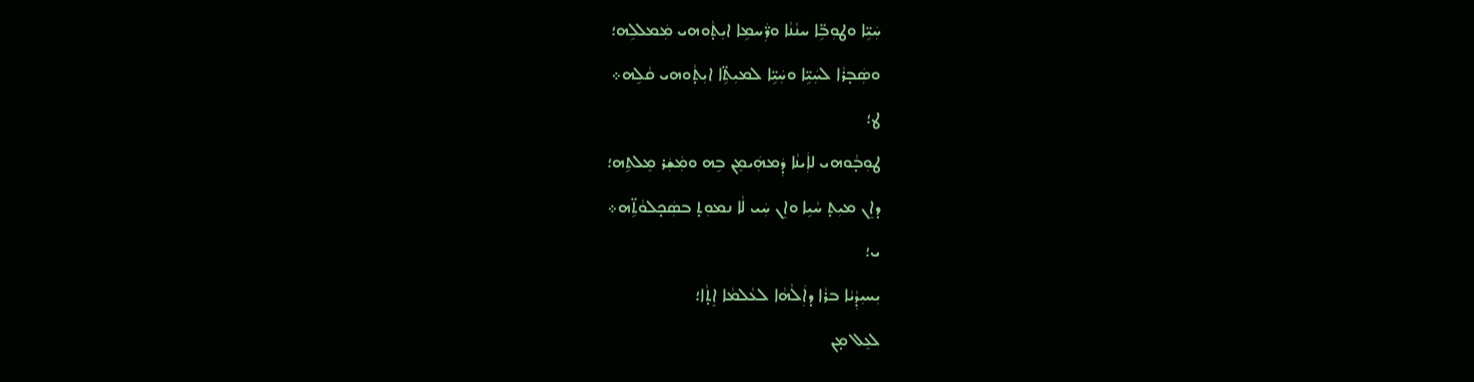ܚܲܝܹ̈ܐ ܘܛܘܼܒܹ̈ܐ ܚܢܵܢܵܐ ܘܪ̈ܲܚܡܹܐ ܐܝܼܬ̣ܵܘܗܝ ܡܲܡܠܠܹܗ؛
ܘܣܲܒ̣ܪܵܐ ܠܚܲܝܹ̈ܐ ܘܚܲܝܹ̈ܐ ܠܡܝܼܬܹ̈ܐ ܐܝܼܬ̣ܵܘܗܝ ܩܵܠܹܗ܀
ܛ؛
ܛܘܼܒ̣ܵܘܗܝ ܠܐܲܝܢܵܐ ܕܲܡܗܲܝܡܸܢ ܒܹܗ ܘܡܲܫܲܪ ܡܸܠܬܹܗ؛
ܕܐܸܢ ܡܝܼܬ̣ ܚܵܝܹܐ ܘܐܸܢ ܚܲܝ ܠܵܐ ܢܡܘܼܬ̣ ܒܣܲܟ̣ܠܘܵܬܹ̈ܗ܀
ܝ؛
ܝܼܚܝܼܕܼܵܝܵܐ ܒܪܵܐ ܕܐܲܠܵܗܵܐ ܠܥܵܠܡܵܐ ܐܸܬ̣ܵܐ؛
ܠܥܸܠ ܡ̣ܢ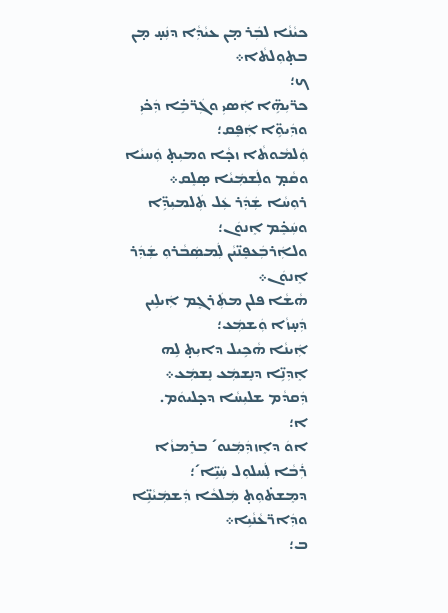ܟܝܵܢܵܐ ܠܒܲܪ ܡ̣ܢ ܥܝܵܕܼܵܐ ܕܢܲܚ̣ ܡ̣ܢ ܒܬ̣ܘܼܠܬܵܐ܀
ܟ؛
ܟܪ̈ܝܼܗܹ̈ܐ ܐܲܣܝܼ ܘܓܲܪ̈ܒܹ̇ܐ ܕܲܟ̇ܝܼ ܘܕܲܝܘܹ̈ܐ ܐܲܦܸܩ؛
ܘܲܠܡܵܘܬܵܐ ܙܟ̣ܵܐ ܘܡܝܼܬ̣ ܘܲܚܝܵܐ ܘܩܵܡ̣ ܘܠܲܫܡܲܝܵܐ ܣ̣ܠܸܩ܀
ܪܘܼܚܵܐ ܫܲܕܲܪ ܥܲܠ ܬܲܠܡܝܼܕܹ̈ܐ ܘܚܲܟܸ̇ܡ ܐܸܢܘܿܢ؛
ܘܠܐܲܪܒܲܥܦܸܢ̈ܝܵܢ ܠܲܡܣܲܒܵܪܘܼ ܫܲܕܲܪ ܐܸܢܘܿܢ܀
ܗܵܫܵܐ ܦܠܢ ܡܬܲܪܓܸܡ ܐܲܝܠܹܝܢ ܕܲܚ̣ܙܵܐ ܘܲܫܡܲܥ؛
ܐܲܝܢܵܐ ܗܵܟܹܝܠ ܕܐܝܼܬ̣ ܠܹܗ ܐܸܕܼܢܹ̈ܐ ܕܢܸܫܡܲܥ ܢܸܫܡܲܥ܀
ܕܲܩܕܵܡ ܫܠܝܼܚܵܐ ܕܟ̣ܠܝܘܿܡ.
ܐ؛
ܐܘܿ ܕܐܸܙܕܲܡܲܢܘ´ ܒܪܸܡܙܵܐ ܪܲܒܵܐ ܠܲܚܠܘܼܠ ܚܲܝܹ̈ܐ´؛
ܕܡܸܫܬ̇ܘܼܬ̣ ܡܲܠܟܵܐ ܕܲܫܡܲܝܵܢܹ̈ܐ ܘܕܲܐܪ̈ܥܵܢܵܝܹܐ܀
ܒ؛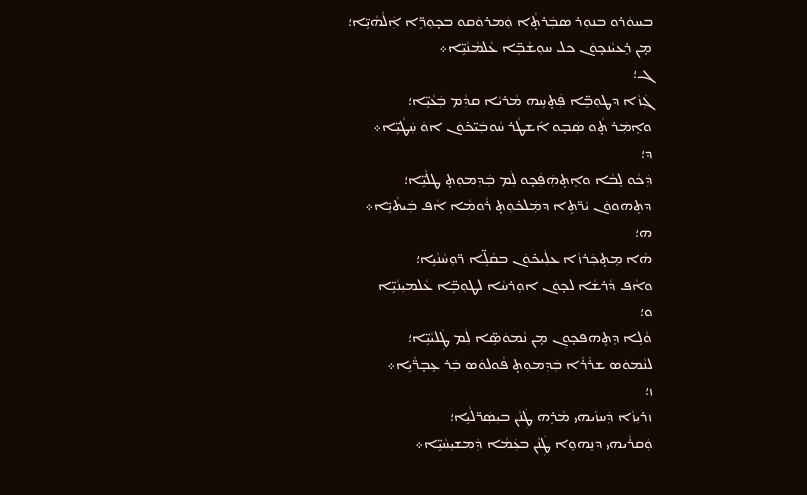ܒܚܘܿܪܘ ܒܢܘܼܪ ܣܒܲܪܬ̣ܵܐ ܘܲܡܪܘܿܩܘ ܒܟ̣ܘܼܪܹ̈ܐ ܐܲܠܵܗܵܝܹ̈ܐ؛
ܡ̣ܢ ܪܸܥܝܵܢܟ̣ܘܿܢ ܟܠ ܚܘܼܫܵܒܹ̈ܐ ܥܵܠܡܵܢܵܝܹ̈ܐ܀
ܓ؛
ܓܲܙܵܐ ܕܛܘܼܒܹ̈ܐ ܦܲܬ̣ܚܹܗ ܡܵܪܝܵܐ ܩܕܼܵܡ ܒܲܥܵܝܹ̈ܐ؛
ܘܐܸܡܲܪ ܬ̣ܵܘ ܣܲܒ̣ܘ ܐ݇ܫܛܵܪ ܚܵܘܒܲܝ̈ܟ̇ܘܿܢ ܐܘܿ ܚܲܛܵܝܹ̈ܐ܀
ܕ؛
ܕܲܟܵܘ ܠܸܒܵܐ ܘܐܸܬ̣ܗܲܦܲܟ̣ܘ ܠܲܡ ܒܲܕܼܡܘܼܬ̣ ܛܠܵܝܹ̈ܐ؛
ܕܬܸܗܘܘܿܢ ܝܵܪ̈ܬܹܐ ܕܡܲܠܟ̇ܘܼܬ̣ ܪܵܘܡܵܐ ܐܵܦ ܒܲܝܬܵܝܹ̈ܐ܀
ܗ؛
ܗܵܐ ܡܸܬ̣ܟܲܪܙܵܐ ܥܠܲܝܟ̇ܘܿܢ ܒܩܵܠܹ̈ܐ ܪ̈ܘܼܚܵܢܵܝܹܐ؛
ܘܐܵܦ ܕܵܪܫܵܐ ܠܟ̣ܘܿܢ ܐܘܼܪܚܵܐ ܠܛܘܼܒܹ̈ܐ ܥܵܠܡܝܼܢܵܝܹ̈ܐ
ܘ؛
ܘܵܠܹܐ ܕܸܬܸܗܦܟ̣ܘܼܢ ܡ̣ܢ ܢܵܡܘܿܣܹ̈ܐ ܠܲܡ ܛܲܠܝܵܝܹ̈ܐ؛
ܠܢܵܡܘܿܣ ܫܪܵܪܵܐ ܒܲܕܼܡܘܼܬ̣ ܦܵܘܠܘܿܣ ܒܲܪ ܥܸܒ̣ܪ̈ܵܝܹܐ܀
ܙ؛
ܙܪܝܼܙܵܐ ܕܲܚܙܵܝܗܝ ܡܵܪܹܗ ܛܲܢܵܢ ܒܝܼܣܲܪ̈ܠܵܝܹܐ؛
ܘܲܩܪܵܝܗܝ ܕܢܸܗܘܸܐ ܛܲܢܵܢ ܒܥܲܡܵܐ ܕܲܡܫܝܼܚܵܝܹ̈ܐ܀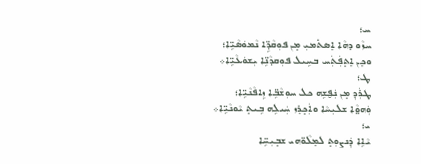ܚ؛
ܚܙܵܘ ܕܗܵܐ ܐܸܣܬ̇ܡܝܼ ܡ̣ܢ ܦܘܼܩܵܕܹ̈ܐ ܢܵܡܘܿܣܵܝܹ̈ܐ؛
ܘܟܸܢ ܐܸܬ̣ܦܲܬܲܚ ܒܚܹܝܠ ܦܘܼܩܕܵܢܹ̈ܐ ܝܼܫܘܿܥܵܝܹ̈ܐ܀
ܛ؛
ܛܪܲܕܼ ܡ̣ܢ ܢܲܦ̮ܫܹܗ ܟܠ ܚܘܼܫܵܒܹ̈ܐ ܙܹܐܦܵܢܵܝܹ̈ܐ؛
ܘܲܗܘ̤ܵܐ ܫܠܝܼܚܵܐ ܘܐܲܟ̣ܪܸܙ ܚܲܝܠܹܗ ܒܹܝܬ̣ ܝܵܘܢܵܝܹ̈ܐ܀
ܝ؛
ܝܵܐܹܐ ܕܲܢܨܘܼܬ̣ ܠܡܸܠܵܘ̈ܗܝ ܫܒ̣ܝܼܚܹ̈ܐ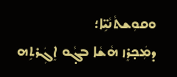ܘܩܘܼܫܬܵܢܵܝܹ̈ܐ؛
ܕܡܲܟ̣ܪܸܙ ܗܵܫܵܐ ܒܓ̣ܵܘ ܐܸܓܲܪܬܹܗ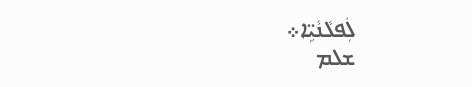ܠܲܦܠܵܢܵܝܹ̈ܐ܀
ܫܠܡ